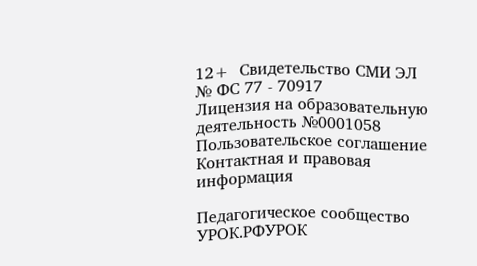12+  Свидетельство СМИ ЭЛ № ФС 77 - 70917
Лицензия на образовательную деятельность №0001058
Пользовательское соглашение     Контактная и правовая информация

Педагогическое сообщество
УРОК.РФУРОК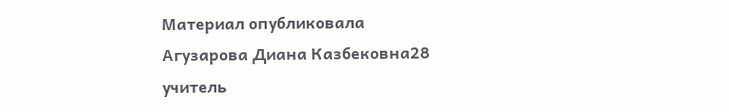Материал опубликовала
Агузарова Диана Казбековна28
учитель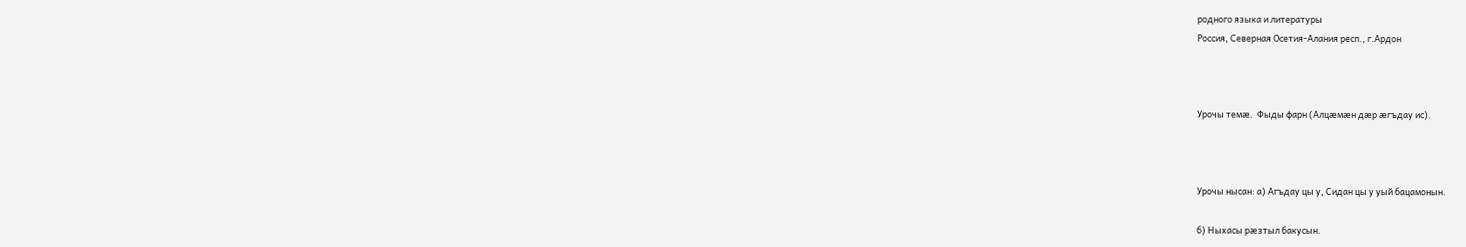родного языка и литературы
Россия, Северная Осетия-Алания респ., г.Ардон



Урочы темæ.  Фыды фарн (Алцæмæн дæр æгъдау ис).



Урочы нысан: а) Агъдау цы у, Сидан цы у уый бацамонын.

б) Ныхасы рæзтыл бакусын.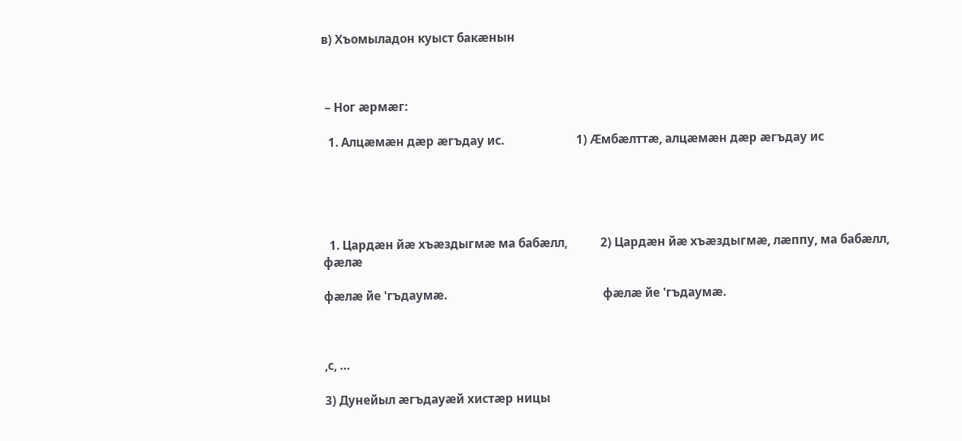в) Хъомыладон куыст бакæнын



 – Ног æрмæг:

  1. Алцæмæн дæр æгъдау ис.                        1) Æмбæлттæ, алцæмæн дæр æгъдау ис





  1. Цардæн йæ хъæздыгмæ ма бабæлл,           2) Цардæн йæ хъæздыгмæ, лæппу, ма бабæлл, фæлæ

фæлæ йе 'гъдаумæ.                                                    фæлæ йе 'гъдаумæ.



,с, …

3) Дунейыл æгъдауæй хистæр ницы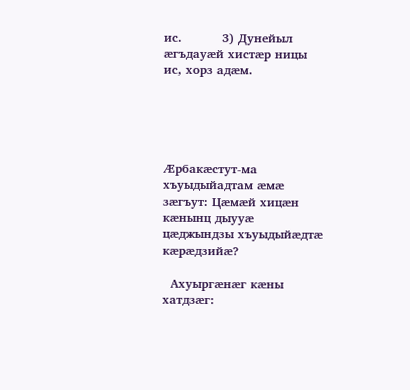ис.          3) Дунейыл æгъдауæй хистæр ницы ис, хорз адæм.





Æрбакæстут-ма хъуыдыйадтам æмæ зæгъут: Цæмæй хицæн кæнынц дыууæ цæджындзы хъуыдыйæдтæ кæрæдзийæ?

  Ахуыргæнæг кæны хатдзæг: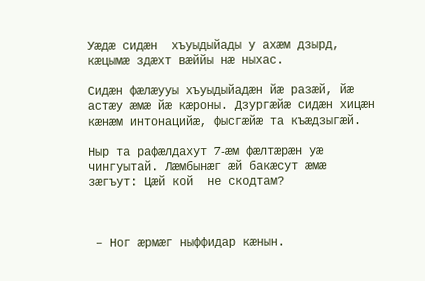Уæдæ сидæн  хъуыдыйады у ахæм дзырд, кæцымæ здæхт вæййы нæ ныхас.

Сидæн фæлæууы хъуыдыйадæн йæ разæй, йæ астæу æмæ йæ кæроны. Дзургæйæ сидæн хицæн кæнæм интонацийæ, фысгæйæ та къæдзыгæй.

Ныр та рафæлдахут 7-æм фæлтæрæн уæ чингуытай. Лæмбынæг æй бакæсут æмæ зæгъут: Цæй кой  не скодтам?



 – Ног æрмæг ныффидар кæнын.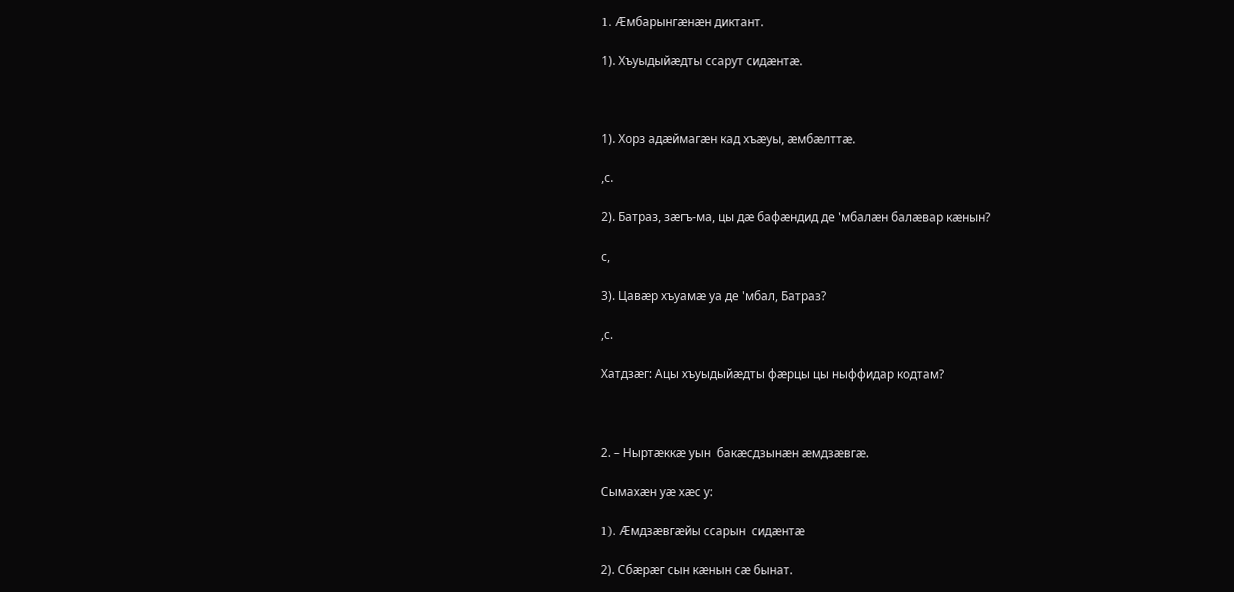1. Æмбарынгæнæн диктант.

1). Хъуыдыйæдты ссарут сидæнтæ.



1). Хорз адæймагæн кад хъæуы, æмбæлттæ.

,с.

2). Батраз, зæгъ-ма, цы дæ бафæндид де 'мбалæн балæвар кæнын?

с,

3). Цавæр хъуамæ уа де 'мбал, Батраз?

,с.

Хатдзæг: Ацы хъуыдыйæдты фæрцы цы ныффидар кодтам?



2. – Ныртæккæ уын  бакæсдзынæн æмдзæвгæ.

Сымахæн уæ хæс у:

1). Æмдзæвгæйы ссарын  сидæнтæ

2). Сбæрæг сын кæнын сæ бынат.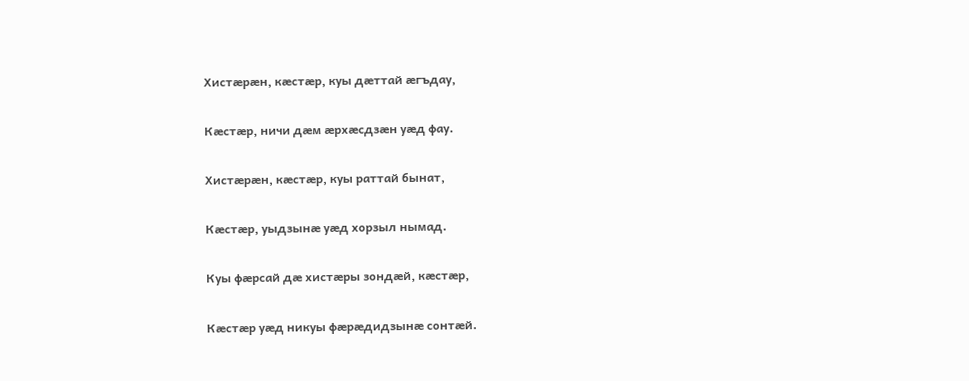Хистæрæн, кæстæр, куы дæттай æгъдау,

Кæстæр, ничи дæм æрхæсдзæн уæд фау.

Хистæрæн, кæстæр, куы раттай бынат,

Кæстæр, уыдзынæ уæд хорзыл нымад.

Куы фæрсай дæ хистæры зондæй, кæстæр,

Кæстæр уæд никуы фæрæдидзынæ сонтæй.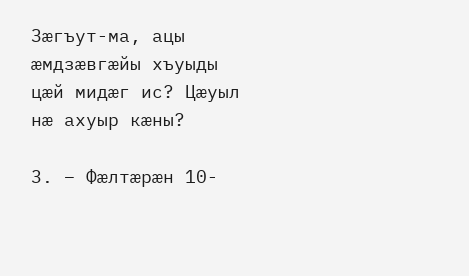Зæгъут-ма, ацы æмдзæвгæйы хъуыды цæй мидæг ис? Цæуыл нæ ахуыр кæны?

3. – Фæлтæрæн 10-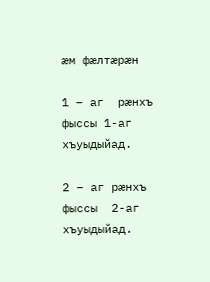æм фæлтæрæн

1 – аг  рæнхъ фыссы 1-аг хъуыдыйад.

2 – аг рæнхъ фыссы  2-аг хъуыдыйад.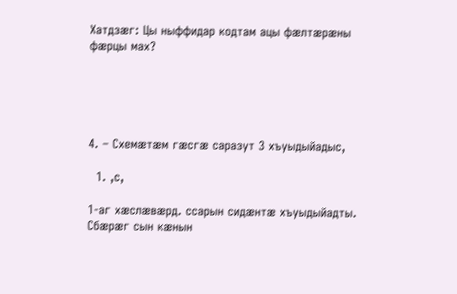Хатдзæг: Цы ныффидар кодтам ацы фæлтæрæны фæрцы мах?





4. – Схемæтæм гæсгæ саразут 3 хъуыдыйадыс,

  1. ,с,

1-аг хæслæвæрд. ссарын сидæнтæ хъуыдыйадты. Сбæрæг сын кæнын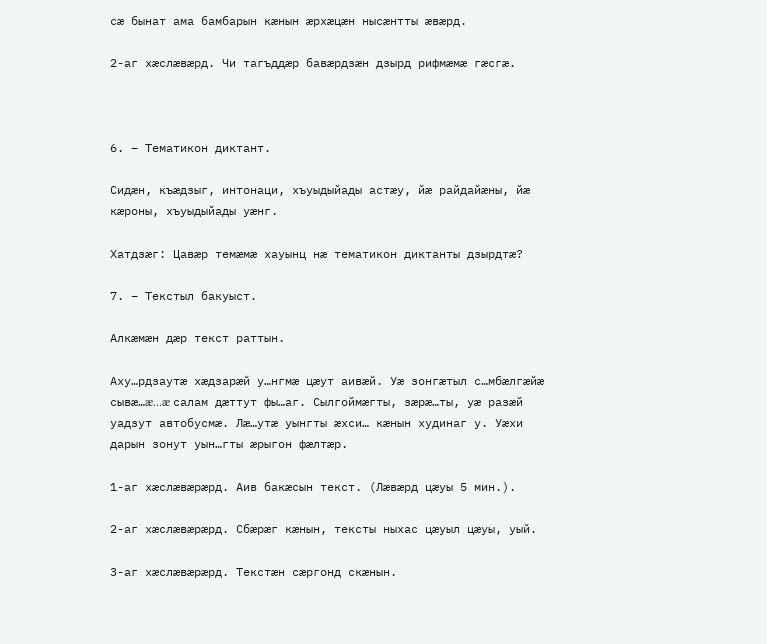сæ бынат ама бамбарын кæнын æрхæцæн нысæнтты æвæрд.

2-аг хæслæвæрд. Чи тагъддæр бавæрдзæн дзырд рифмæмæ гæсгæ.



6. – Тематикон диктант.

Сидæн, къæдзыг, интонаци, хъуыдыйады астæу, йæ райдайæны, йæ кæроны, хъуыдыйады уæнг.

Хатдзæг: Цавæр темæмæ хауынц нæ тематикон диктанты дзырдтæ?

7. – Текстыл бакуыст.

Алкæмæн дæр текст раттын.

Аху…рдзаутæ хæдзарæй у…нгмæ цæут аивæй. Уæ зонгæтыл с…мбæлгæйæ сывæ…æ…æ салам дæттут фы…аг. Сылгоймæгты, зæрæ…ты, уæ разæй уадзут автобусмæ. Лæ…утæ уынгты æхси… кæнын худинаг у. Уæхи дарын зонут уын…гты æрыгон фæлтæр.

1-аг хæслæвæрæрд. Аив бакæсын текст. (Лæвæрд цæуы 5 мин.).

2-аг хæслæвæрæрд. Сбæрæг кæнын, тексты ныхас цæуыл цæуы, уый.

3-аг хæслæвæрæрд. Текстæн сæргонд скæнын.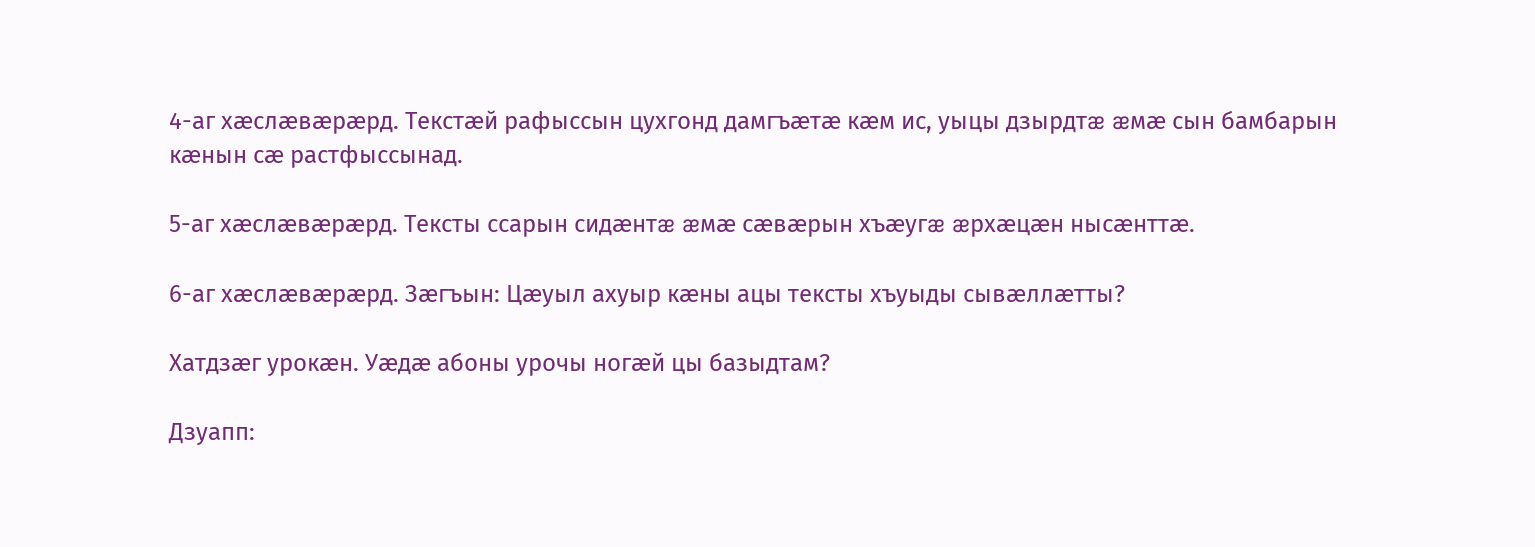4-аг хæслæвæрæрд. Текстæй рафыссын цухгонд дамгъæтæ кæм ис, уыцы дзырдтæ æмæ сын бамбарын кæнын сæ растфыссынад.

5-аг хæслæвæрæрд. Тексты ссарын сидæнтæ æмæ сæвæрын хъæугæ æрхæцæн нысæнттæ.

6-аг хæслæвæрæрд. Зæгъын: Цæуыл ахуыр кæны ацы тексты хъуыды сывæллæтты?

Хатдзæг урокæн. Уæдæ абоны урочы ногæй цы базыдтам?

Дзуапп: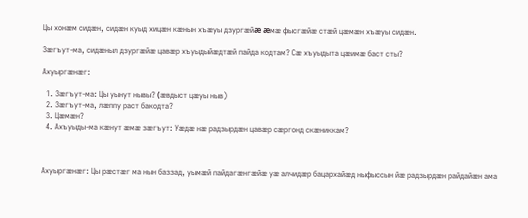Цы хонæм сидæн, сидæн куыд хицæн кæнын хъæуы дзургæйæ æмæ фысгæйæ стæй цæмæн хъæуы сидæн.

Зæгъут-ма, сидæныл дзургæйæ цавæр хъуыдыйæдтæй пайда кодтам? Сæ хъуыдыта цæимæ баст сты?

Ахуыргæнæг:

  1. Зæгъут-ма: Цы уынут нывы? (æвдыст цæуы ныв)
  2. Зæгъут-ма, лæппу раст бакодта?
  3. Цæмæн?
  4. Ахъуыды-ма кæнут æмæ зæгъут: Уæдæ нæ радзырдæн цавæр сæргонд скæниккам?



Ахуыргæнæг: Цы рæстæг ма нын баззад, уымæй пайдагæнгæйæ уæ алчидæр бацархайæд ныфыссын йæ радзырдæн райдайæн ама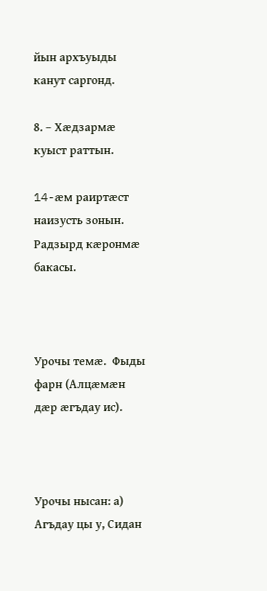йын архъуыды канут саргонд.

8. – Хæдзармæ куыст раттын.

14-æм раиртæст наизусть зонын. Радзырд кæронмæ бакасы.



Урочы темæ.  Фыды фарн (Алцæмæн дæр æгъдау ис).



Урочы нысан: а) Агъдау цы у, Сидан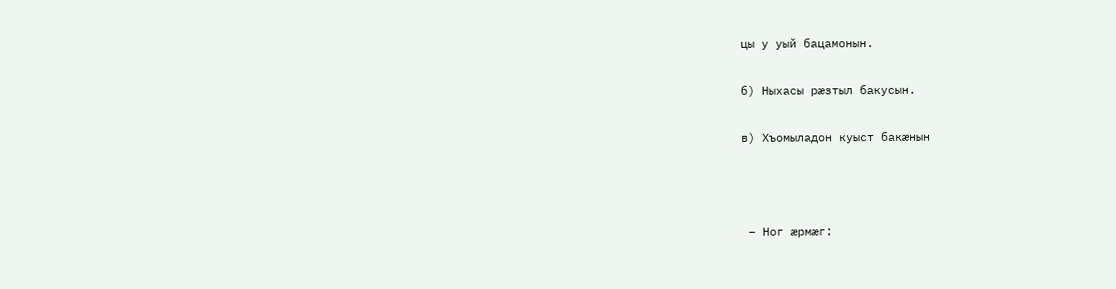цы у уый бацамонын.

б) Ныхасы рæзтыл бакусын.

в) Хъомыладон куыст бакæнын



 – Ног æрмæг: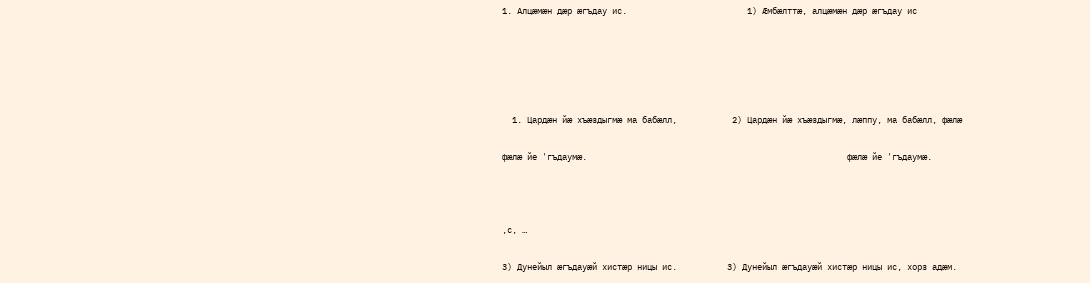1. Алцæмæн дæр æгъдау ис.                        1) Æмбæлттæ, алцæмæн дæр æгъдау ис





  1. Цардæн йæ хъæздыгмæ ма бабæлл,           2) Цардæн йæ хъæздыгмæ, лæппу, ма бабæлл, фæлæ

фæлæ йе 'гъдаумæ.                                                    фæлæ йе 'гъдаумæ.



,с, …

3) Дунейыл æгъдауæй хистæр ницы ис.          3) Дунейыл æгъдауæй хистæр ницы ис, хорз адæм.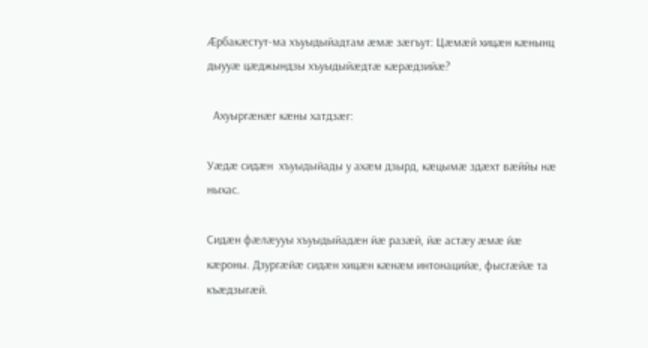Æрбакæстут-ма хъуыдыйадтам æмæ зæгъут: Цæмæй хицæн кæнынц дыууæ цæджындзы хъуыдыйæдтæ кæрæдзийæ?

  Ахуыргæнæг кæны хатдзæг:

Уæдæ сидæн  хъуыдыйады у ахæм дзырд, кæцымæ здæхт вæййы нæ ныхас.

Сидæн фæлæууы хъуыдыйадæн йæ разæй, йæ астæу æмæ йæ кæроны. Дзургæйæ сидæн хицæн кæнæм интонацийæ, фысгæйæ та къæдзыгæй.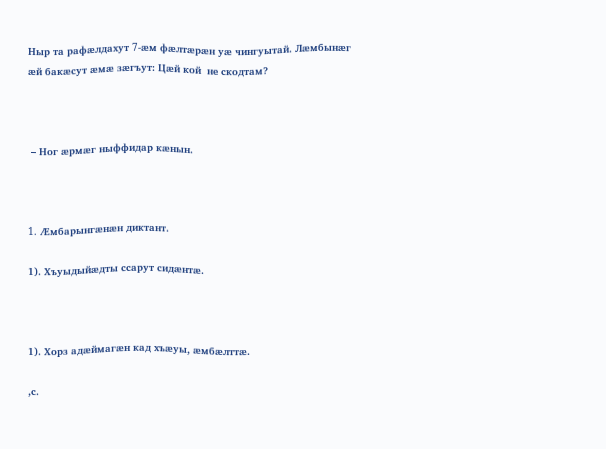Ныр та рафæлдахут 7-æм фæлтæрæн уæ чингуытай. Лæмбынæг æй бакæсут æмæ зæгъут: Цæй кой  не скодтам?



 – Ног æрмæг ныффидар кæнын.



1. Æмбарынгæнæн диктант.

1). Хъуыдыйæдты ссарут сидæнтæ.



1). Хорз адæймагæн кад хъæуы, æмбæлттæ.

,с.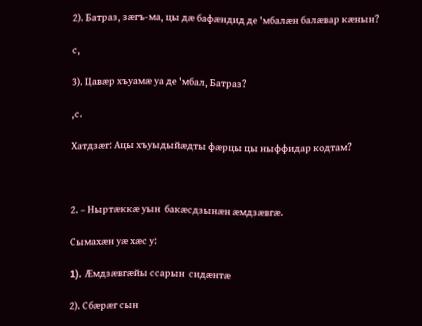2). Батраз, зæгъ-ма, цы дæ бафæндид де 'мбалæн балæвар кæнын?

с,

3). Цавæр хъуамæ уа де 'мбал, Батраз?

,с.

Хатдзæг: Ацы хъуыдыйæдты фæрцы цы ныффидар кодтам?



2. – Ныртæккæ уын  бакæсдзынæн æмдзæвгæ.

Сымахæн уæ хæс у:

1). Æмдзæвгæйы ссарын  сидæнтæ

2). Сбæрæг сын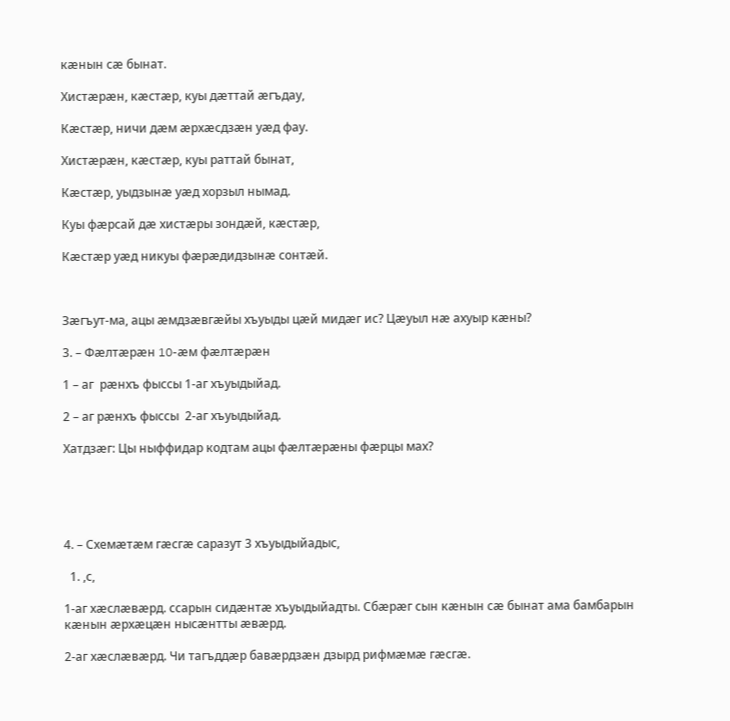кæнын сæ бынат.

Хистæрæн, кæстæр, куы дæттай æгъдау,

Кæстæр, ничи дæм æрхæсдзæн уæд фау.

Хистæрæн, кæстæр, куы раттай бынат,

Кæстæр, уыдзынæ уæд хорзыл нымад.

Куы фæрсай дæ хистæры зондæй, кæстæр,

Кæстæр уæд никуы фæрæдидзынæ сонтæй.



Зæгъут-ма, ацы æмдзæвгæйы хъуыды цæй мидæг ис? Цæуыл нæ ахуыр кæны?

3. – Фæлтæрæн 10-æм фæлтæрæн

1 – аг  рæнхъ фыссы 1-аг хъуыдыйад.

2 – аг рæнхъ фыссы  2-аг хъуыдыйад.

Хатдзæг: Цы ныффидар кодтам ацы фæлтæрæны фæрцы мах?





4. – Схемæтæм гæсгæ саразут 3 хъуыдыйадыс,

  1. ,с,

1-аг хæслæвæрд. ссарын сидæнтæ хъуыдыйадты. Сбæрæг сын кæнын сæ бынат ама бамбарын кæнын æрхæцæн нысæнтты æвæрд.

2-аг хæслæвæрд. Чи тагъддæр бавæрдзæн дзырд рифмæмæ гæсгæ.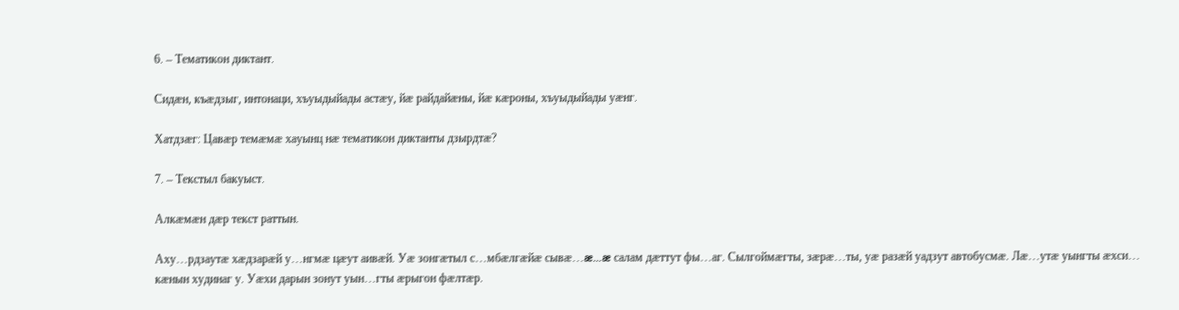6. – Тематикон диктант.

Сидæн, къæдзыг, интонаци, хъуыдыйады астæу, йæ райдайæны, йæ кæроны, хъуыдыйады уæнг.

Хатдзæг: Цавæр темæмæ хауынц нæ тематикон диктанты дзырдтæ?

7. – Текстыл бакуыст.

Алкæмæн дæр текст раттын.

Аху…рдзаутæ хæдзарæй у…нгмæ цæут аивæй. Уæ зонгæтыл с…мбæлгæйæ сывæ…æ…æ салам дæттут фы…аг. Сылгоймæгты, зæрæ…ты, уæ разæй уадзут автобусмæ. Лæ…утæ уынгты æхси… кæнын худинаг у. Уæхи дарын зонут уын…гты æрыгон фæлтæр.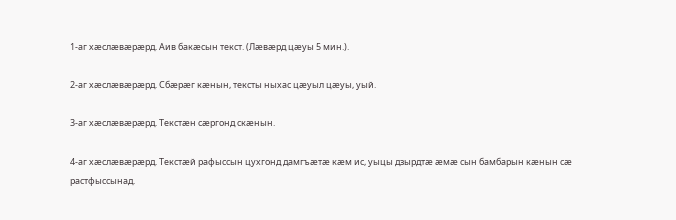1-аг хæслæвæрæрд. Аив бакæсын текст. (Лæвæрд цæуы 5 мин.).

2-аг хæслæвæрæрд. Сбæрæг кæнын, тексты ныхас цæуыл цæуы, уый.

3-аг хæслæвæрæрд. Текстæн сæргонд скæнын.

4-аг хæслæвæрæрд. Текстæй рафыссын цухгонд дамгъæтæ кæм ис, уыцы дзырдтæ æмæ сын бамбарын кæнын сæ растфыссынад.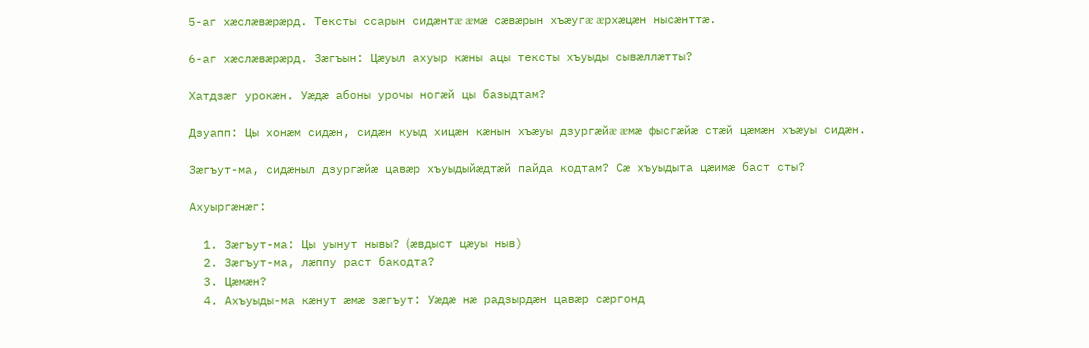5-аг хæслæвæрæрд. Тексты ссарын сидæнтæ æмæ сæвæрын хъæугæ æрхæцæн нысæнттæ.

6-аг хæслæвæрæрд. Зæгъын: Цæуыл ахуыр кæны ацы тексты хъуыды сывæллæтты?

Хатдзæг урокæн. Уæдæ абоны урочы ногæй цы базыдтам?

Дзуапп: Цы хонæм сидæн, сидæн куыд хицæн кæнын хъæуы дзургæйæ æмæ фысгæйæ стæй цæмæн хъæуы сидæн.

Зæгъут-ма, сидæныл дзургæйæ цавæр хъуыдыйæдтæй пайда кодтам? Сæ хъуыдыта цæимæ баст сты?

Ахуыргæнæг:

  1. Зæгъут-ма: Цы уынут нывы? (æвдыст цæуы ныв)
  2. Зæгъут-ма, лæппу раст бакодта?
  3. Цæмæн?
  4. Ахъуыды-ма кæнут æмæ зæгъут: Уæдæ нæ радзырдæн цавæр сæргонд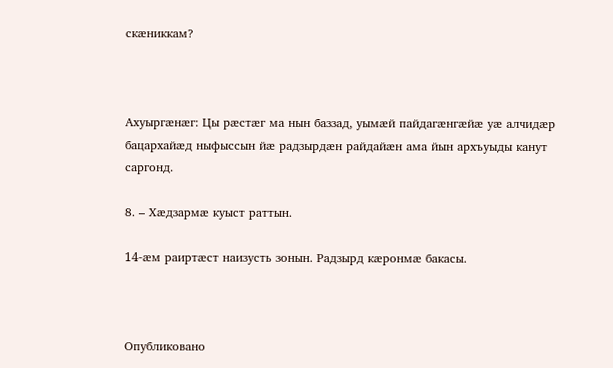скæниккам?



Ахуыргæнæг: Цы рæстæг ма нын баззад, уымæй пайдагæнгæйæ уæ алчидæр бацархайæд ныфыссын йæ радзырдæн райдайæн ама йын архъуыды канут саргонд.

8. – Хæдзармæ куыст раттын.

14-æм раиртæст наизусть зонын. Радзырд кæронмæ бакасы.



Опубликовано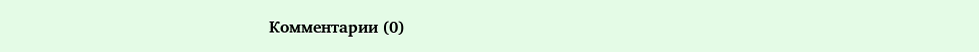Комментарии (0)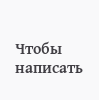Чтобы написать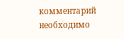комментарий необходимо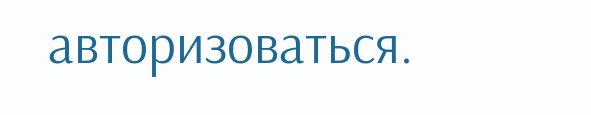авторизоваться.